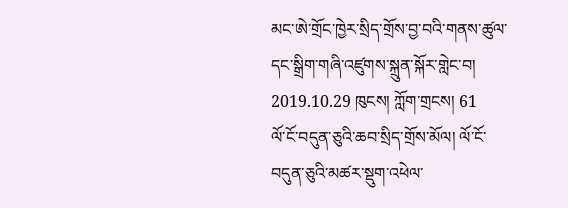མང་ཨེ་གྲོང་ཁྱེར་སྲིད་གྲོས་བྱ་བའི་གནས་ཚུལ་དང་སྒྲིག་གཞི་འཛུགས་སྐྲུན་སྐོར་གླེང་བ།
2019.10.29 ཁུངས། ཀློག་གྲངས། 61
ལོ་ངོ་བདུན་ཅུའི་ཆབ་སྲིད་གྲོས་མོལ། ལོ་ངོ་བདུན་ཅུའི་མཚར་སྡུག་འཕེལ་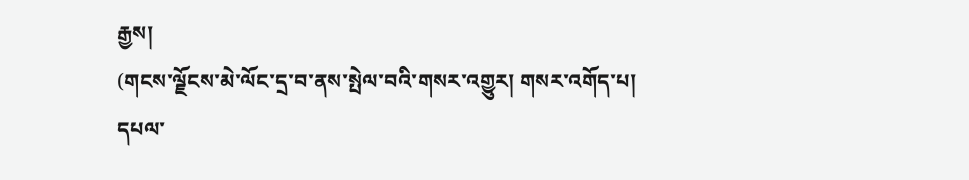རྒྱས།
(གངས་ལྗོངས་མེ་ལོང་དྲ་བ་ནས་སྤེལ་བའི་གསར་འགྱུར། གསར་འགོད་པ། དཔལ་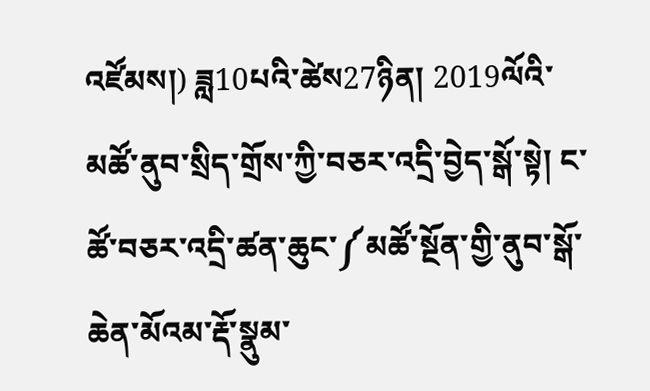འཛོམས།) ཟླ10པའི་ཚེས27ཉིན། 2019ལོའི་མཚོ་ནུབ་སྲིད་གྲོས་ཀྱི་བཅར་འདྲི་བྱེད་སྒོ་སྟེ། ང་ཚོ་བཅར་འདྲི་ཚན་ཆུང་༼མཚོ་སྔོན་གྱི་ནུབ་སྒོ་ཆེན་མོའམ་རྡོ་སྣུམ་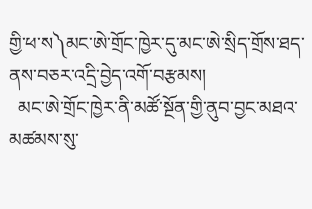གྱི་ཕ་ས༽མང་ཨེ་གྲོང་ཁྱེར་དུ་མང་ཨེ་སྲིད་གྲོས་ཐད་ནས་བཅར་འདྲི་བྱེད་འགོ་བརྩམས།
  མང་ཨེ་གྲོང་ཁྱེར་ནི་མཚོ་སྔོན་གྱི་ནུབ་བྱང་མཐའ་མཚམས་སུ་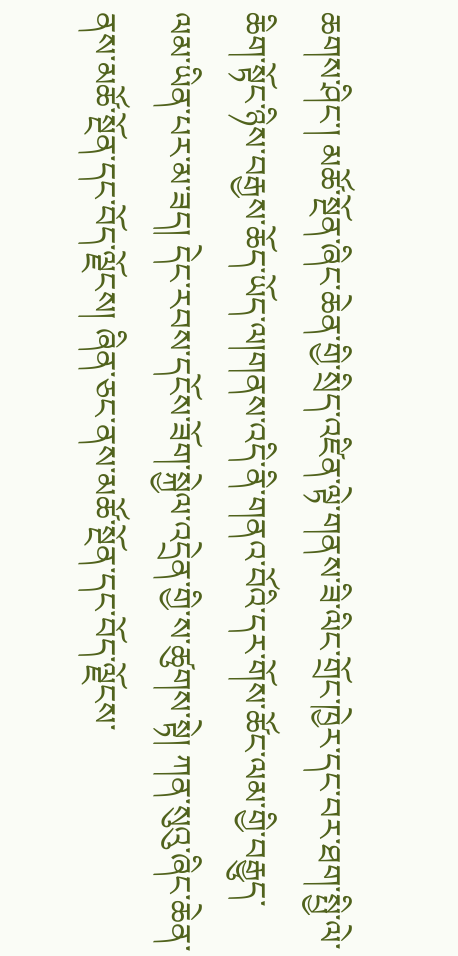ཆགས་ཤིང་། མཚོ་སྔོན་ཞིང་ཆེན་གྱི་སྲིད་འཛིན་ལྟེ་གནས་ཟི་ལིང་གྲོང་ཁྱེར་དང་བར་ཐག་སྤྱི་ལེ་ཆིག་སྟོང་ཉིས་བརྒྱས་ཆོད་ཡོད་ལ།གནས་འདི་ནི་གནའ་བོའི་དར་གོས་ཚོང་ལམ་གྱི་བརྒྱུད་ལམ་ཡིན་པར་མ་ཟད། དེང་རབས་དངོས་ཟོག་སྐྱེལ་འདྲེན་གྱི་ས་ཚུགས་སྟེ། ཀན་སུའུ་ཞིང་ཆེན་ནས་མཚོ་སྔོན་དང་བོད་ལྗོངས། ཞིན་ཅང་ནས་མཚོ་སྔོན་དང་བོད་ལྗོངས་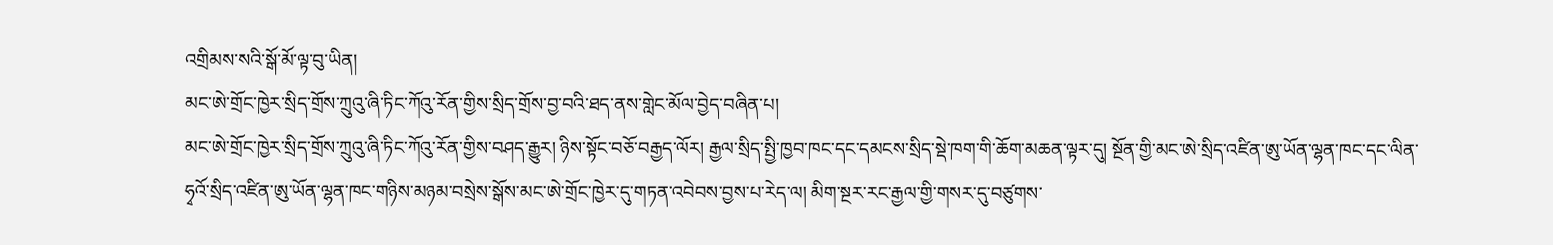འགྲིམས་སའི་སྒོ་མོ་ལྟ་བུ་ཡིན།
མང་ཨེ་གྲོང་ཁྱེར་སྲིད་གྲོས་ཀྲུའུ་ཞི་ཏིང་ཀོའུ་རོན་གྱིས་སྲིད་གྲོས་བྱ་བའི་ཐད་ནས་གླེང་མོལ་བྱེད་བཞིན་པ།
མང་ཨེ་གྲོང་ཁྱེར་སྲིད་གྲོས་ཀྲུའུ་ཞི་ཏིང་ཀོའུ་རོན་གྱིས་བཤད་རྒྱུར། ཉིས་སྟོང་བཅོ་བརྒྱད་ལོར། རྒྱལ་སྲིད་སྤྱི་ཁྱབ་ཁང་དང་དམངས་སྲིད་སྡེ་ཁག་གི་ཆོག་མཆན་ལྟར་དུ། སྔོན་གྱི་མང་ཨེ་སྲིད་འཛིན་ཨུ་ཡོན་ལྷན་ཁང་དང་ལིན་ཧྭའོ་སྲིད་འཛིན་ཨུ་ཡོན་ལྷན་ཁང་གཉིས་མཉམ་བསྲེས་སྒོས་མང་ཨེ་གྲོང་ཁྱེར་དུ་གཏན་འབེབས་བྱས་པ་རེད་ལ། མིག་སྔར་རང་རྒྱལ་གྱི་གསར་དུ་བཙུགས་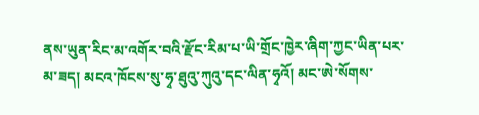ནས་ཡུན་རིང་མ་འགོར་བའི་རྫོང་རིམ་པ་ཡི་གྲོང་ཁྱེར་ཞིག་ཀྱང་ཡིན་པར་མ་ཟད། མངའ་ཁོངས་སུ་ཧྭ་ཐུའུ་ཀུའུ་དང་ལིན་ཧྭའོ། མང་ཨེ་སོགས་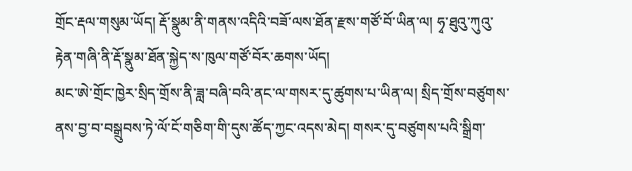གྲོང་རྡལ་གསུམ་ཡོད། རྡོ་སྣུམ་ནི་གནས་འདིའི་བཟོ་ལས་ཐོན་རྫས་གཙོ་བོ་ཡིན་ལ། ཧྭ་ཐུའུ་ཀུའུ་རྟེན་གཞི་ནི་རྡོ་སྣུམ་ཐོན་སྐྱེད་ས་ཁུལ་གཙོ་བོར་ཆགས་ཡོད།
མང་ཨེ་གྲོང་ཁྱེར་སྲིད་གྲོས་ནི་ཟླ་བཞི་བའི་ནང་ལ་གསར་དུ་ཚུགས་པ་ཡིན་ལ། སྲིད་གྲོས་བཙུགས་ནས་བྱ་བ་བསྒྲུབས་ཏེ་ལོ་ངོ་གཅིག་གི་དུས་ཚོད་ཀྱང་འདས་མེད། གསར་དུ་བཙུགས་པའི་སྒྲིག་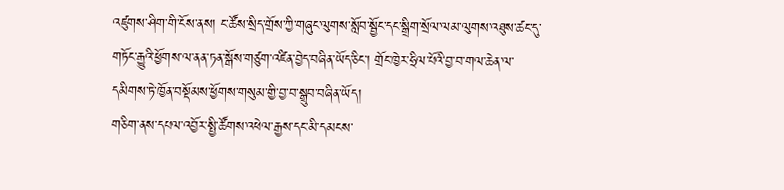འཛུགས་ཤིག་གི་ངོས་ནས། ང་ཚོས་སྲིད་གྲོས་ཀྱི་གཞུང་ལུགས་སློབ་སྦྱོང་དང་སྒྲིག་སྲོལ་ལམ་ལུགས་འཐུས་ཚང་དུ་གཏོང་རྒྱུའི་ཕྱོགས་ལ་ནན་ཏན་སྒོས་གཙུག་འཛིན་བྱེད་བཞིན་ཡོད་ཅིང་། གྲོང་ཁྱེར་ཧྲིལ་པོའི་བྱ་བ་གལ་ཆེན་ལ་དམིགས་ཏེ་ཁྱོན་བསྡོམས་ཕྱོགས་གསུམ་གྱི་བྱ་བ་སྒྲུབ་བཞིན་ཡོད།
གཅིག་ནས་དཔལ་འབྱོར་སྤྱི་ཚོགས་འཕེལ་རྒྱས་དང་མི་དམངས་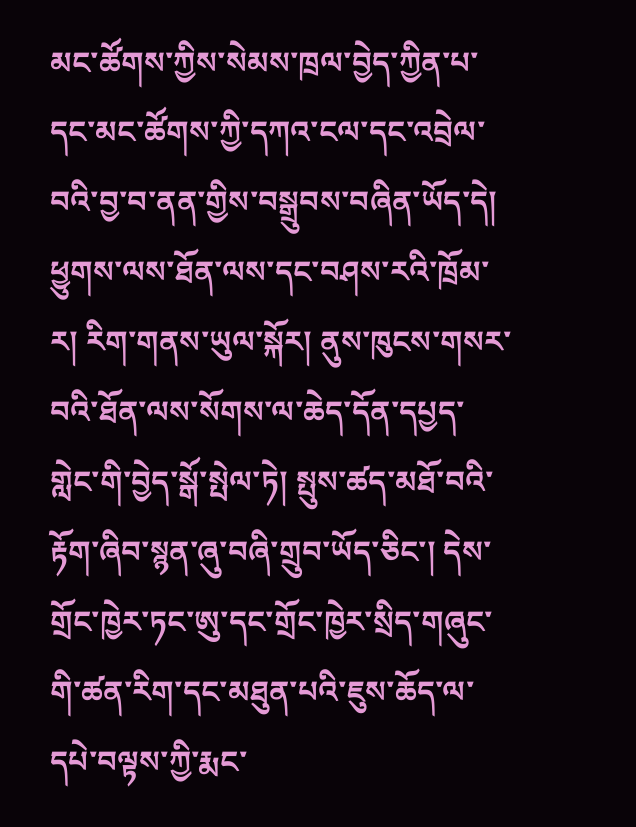མང་ཚོགས་ཀྱིས་སེམས་ཁྲལ་བྱེད་ཀྱིན་པ་དང་མང་ཚོགས་ཀྱི་དཀའ་ངལ་དང་འབྲེལ་བའི་བྱ་བ་ནན་གྱིས་བསྒྲུབས་བཞིན་ཡོད་དེ། ཕྱུགས་ལས་ཐོན་ལས་དང་བཤས་རའི་ཁྲོམ་ར། རིག་གནས་ཡུལ་སྐོར། ནུས་ཁུངས་གསར་བའི་ཐོན་ལས་སོགས་ལ་ཆེད་དོན་དཔྱད་གླེང་གི་བྱེད་སྒོ་སྤེལ་ཏེ། སྤུས་ཚད་མཐོ་བའི་རྟོག་ཞིབ་སྙན་ཞུ་བཞི་གྲུབ་ཡོད་ཅིང་། དེས་གྲོང་ཁྱེར་ཏང་ཨུ་དང་གྲོང་ཁྱེར་སྲིད་གཞུང་གི་ཚན་རིག་དང་མཐུན་པའི་ཇུས་ཆོད་ལ་དཔེ་བལྟས་ཀྱི་རྨང་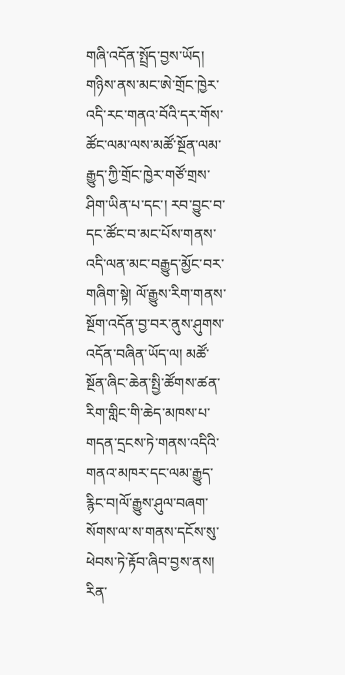གཞི་འདོན་སྤྲོད་བྱས་ཡོད།
གཉིས་ནས་མང་ཨེ་གྲོང་ཁྱེར་འདི་རང་གནའ་བོའི་དར་གོས་ཚོང་ལམ་ལས་མཚོ་སྔོན་ལམ་རྒྱུད་ཀྱི་གྲོང་ཁྱེར་གཙོ་གྲས་ཤིག་ཡིན་པ་དང་། རབ་བྱུང་བ་དང་ཚོང་བ་མང་པོས་གནས་འདི་ལན་མང་བརྒྱུད་མྱོང་བར་གཞིག་སྟེ། ལོ་རྒྱུས་རིག་གནས་སྔོག་འདོན་བྱ་བར་ནུས་ཤུགས་འདོན་བཞིན་ཡོད་ལ། མཚོ་སྔོན་ཞིང་ཆེན་སྤྱི་ཚོགས་ཚན་རིག་གླིང་གི་ཆེད་མཁས་པ་གདན་དྲངས་ཏེ་གནས་འདིའི་གནའ་མཁར་དང་ལམ་རྒྱུད་རྙིང་བ།ལོ་རྒྱུས་ཤུལ་བཞག་སོགས་ལ་ས་གནས་དངོས་སུ་ཕེབས་ཏེ་རྟོབ་ཞིབ་བྱས་ནས། རིན་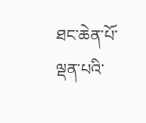ཐང་ཆེན་པོ་ལྡན་པའི་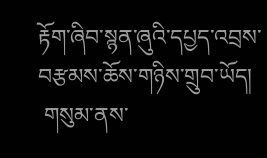རྟོག་ཞིབ་སྙན་ཞུའི་དཔྱད་འབྲས་བརྩམས་ཆོས་གཉིས་གྲུབ་ཡོད།
 གསུམ་ནས་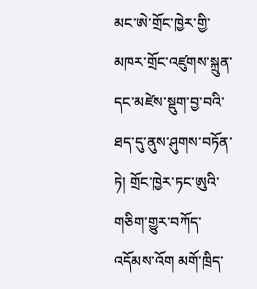མང་ཨེ་གྲོང་ཁྱེར་གྱི་མཁར་གྲོང་འཛུགས་སྐྲུན་དང་མཛེས་སྡུག་བྱ་བའི་ཐད་དུ་ནུས་ཤུགས་བཏོན་ཏེ། གྲོང་ཁྱེར་ཏང་ཨུའི་གཅིག་གྱུར་བཀོད་འདོམས་འོག མགོ་ཁྲིད་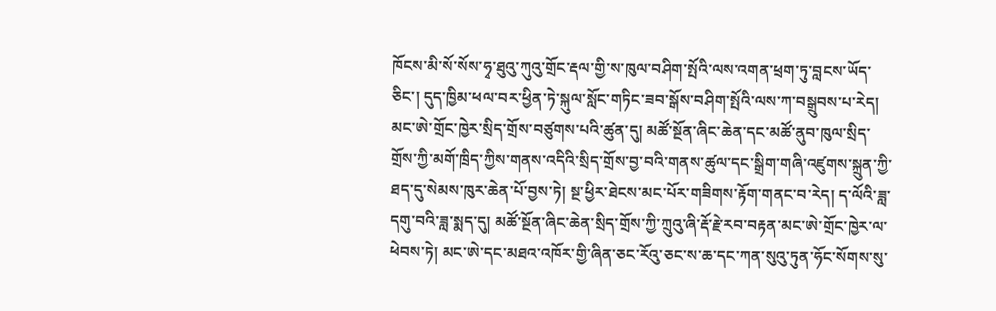ཁོངས་མི་སོ་སོས་ཧྭ་ཐུའུ་ཀུའུ་གྲོང་རྡལ་གྱི་ས་ཁུལ་བཤིག་སྤོའི་ལས་འགན་ཕྲག་ཏུ་བླངས་ཡོད་ཅིང་། དུད་ཁྱིམ་ཕལ་བར་ཕྱིན་ཏེ་སྐུལ་སློང་གཏིང་ཟབ་སྒོས་བཤིག་སྤོའི་ལས་ཀ་བསྒྲུབས་པ་རེད། མང་ཨེ་གྲོང་ཁྱེར་སྲིད་གྲོས་བཙུགས་པའི་ཚུན་དུ། མཚོ་སྔོན་ཞིང་ཆེན་དང་མཚོ་ནུབ་ཁུལ་སྲིད་གྲོས་ཀྱི་མགོ་ཁྲིད་ཀྱིས་གནས་འདིའི་སྲིད་གྲོས་བྱ་བའི་གནས་ཚུལ་དང་སྒྲིག་གཞི་འཛུགས་སྐྲུན་ཀྱི་ཐད་དུ་སེམས་ཁུར་ཆེན་པོ་བྱས་ཏེ། སྔ་ཕྱིར་ཐེངས་མང་པོར་གཟིགས་རྟོག་གནང་བ་རེད། ད་ལོའི་ཟླ་དགུ་བའི་ཟླ་སྨད་དུ། མཚོ་སྔོན་ཞིང་ཆེན་སྲིད་གྲོས་ཀྱི་ཀྲུའུ་ཞི་རྡོ་རྗེ་རབ་བརྟན་མང་ཨེ་གྲོང་ཁྱེར་ལ་ཕེབས་ཏེ། མང་ཨེ་དང་མཐའ་འཁོར་གྱི་ཞིན་ཅང་རོའུ་ཅང་ས་ཆ་དང་ཀན་སུའུ་ཏུན་ཧོང་སོགས་སུ་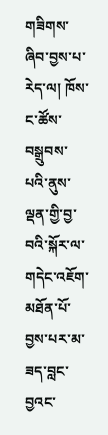གཟིགས་ཞིབ་བྱས་པ་རེད་ལ། ཁོས་ང་ཚོས་བསྒྲུབས་པའི་ནུས་ལྡན་གྱི་བྱ་བའི་སྐོར་ལ་གདེང་འཇོག་མཐོན་པོ་བྱས་པར་མ་ཟད་བླང་བྱའང་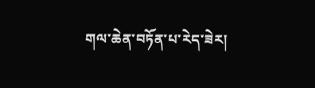གལ་ཆེན་བཏོན་པ་རེད་ཟེར།